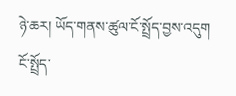ཉེ་ཆར། ཡོད་གནས་ཚུལ་ངོ་སྤྲོད་བྱས་འདུག ངོ་སྤྲོད་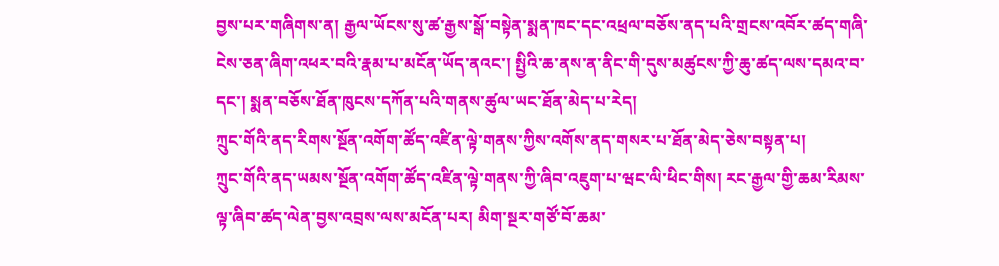བྱས་པར་གཞིགས་ན། རྒྱལ་ཡོངས་སུ་ཚ་རྒྱས་སྒོ་བསྟེན་སྨན་ཁང་དང་འཕྲལ་བཅོས་ནད་པའི་གྲངས་འབོར་ཚད་གཞི་ངེས་ཅན་ཞིག་འཕར་བའི་རྣམ་པ་མངོན་ཡོད་ནའང་། སྤྱིའི་ཆ་ནས་ན་ནིང་གི་དུས་མཚུངས་ཀྱི་ཆུ་ཚད་ལས་དམའ་བ་དང་། སྨན་བཅོས་ཐོན་ཁུངས་དཀོན་པའི་གནས་ཚུལ་ཡང་ཐོན་མེད་པ་རེད།
ཀྲུང་གོའི་ནད་རིགས་སྔོན་འགོག་ཚོད་འཛིན་ལྟེ་གནས་ཀྱིས་འགོས་ནད་གསར་པ་ཐོན་མེད་ཅེས་བསྟན་པ།
ཀྲུང་གོའི་ནད་ཡམས་སྔོན་འགོག་ཚོད་འཛིན་ལྟེ་གནས་ཀྱི་ཞིབ་འཇུག་པ་ཝང་ལི་ཕིང་གིས། རང་རྒྱལ་གྱི་ཆམ་རིམས་ལྟ་ཞིབ་ཚད་ལེན་བྱས་འབྲས་ལས་མངོན་པར། མིག་སྔར་གཙོ་བོ་ཆམ་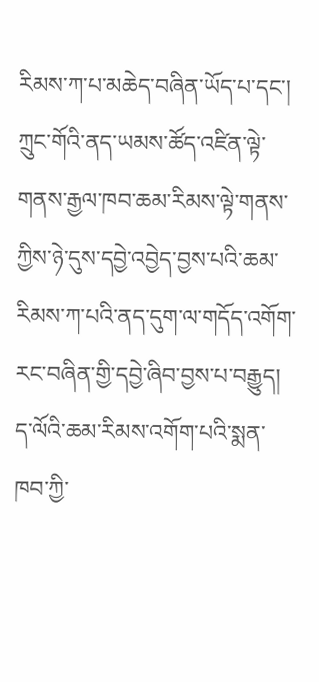རིམས་ཀ་པ་མཆེད་བཞིན་ཡོད་པ་དང་། ཀྲུང་གོའི་ནད་ཡམས་ཚོད་འཛིན་ལྟེ་གནས་རྒྱལ་ཁབ་ཆམ་རིམས་ལྟེ་གནས་ཀྱིས་ཉེ་དུས་དབྱེ་འབྱེད་བྱས་པའི་ཆམ་རིམས་ཀ་པའི་ནད་དུག་ལ་གདོད་འགོག་རང་བཞིན་གྱི་དབྱེ་ཞིབ་བྱས་པ་བརྒྱུད། ད་ལོའི་ཆམ་རིམས་འགོག་པའི་སྨན་ཁབ་ཀྱི་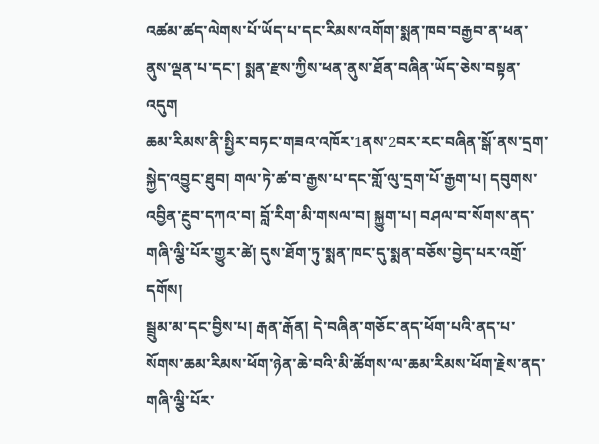འཚམ་ཚད་ལེགས་པོ་ཡོད་པ་དང་རིམས་འགོག་སྨན་ཁབ་བརྒྱབ་ན་ཕན་ནུས་ལྡན་པ་དང་། སྨན་རྫས་ཀྱིས་ཕན་ནུས་ཐོན་བཞིན་ཡོད་ཅེས་བསྟན་འདུག
ཆམ་རིམས་ནི་སྤྱིར་བཏང་གཟའ་འཁོར་1ནས་2བར་རང་བཞིན་སྒོ་ནས་དྲག་སྐྱེད་འབྱུང་ཐུབ། གལ་ཏེ་ཚ་བ་རྒྱས་པ་དང་གློ་ལུ་དྲག་པོ་རྒྱག་པ། དབུགས་འབྱིན་རྔུབ་དཀའ་བ། བློ་རིག་མི་གསལ་བ། སྐྱུག་པ། བཤལ་བ་སོགས་ནད་གཞི་ལྕི་པོར་གྱུར་ཚེ། དུས་ཐོག་ཏུ་སྨན་ཁང་དུ་སྨན་བཅོས་བྱེད་པར་འགྲོ་དགོས།
སྦྲུམ་མ་དང་བྱིས་པ། རྒན་རྒོན། དེ་བཞིན་གཅོང་ནད་ཕོག་པའི་ནད་པ་སོགས་ཆམ་རིམས་ཕོག་ཉེན་ཆེ་བའི་མི་ཚོགས་ལ་ཆམ་རིམས་ཕོག་རྗེས་ནད་གཞི་ལྕི་པོར་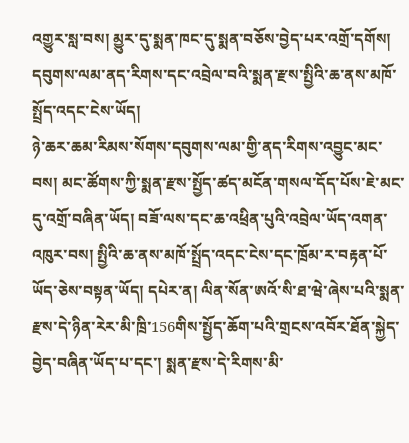འགྱུར་སླ་བས། མྱུར་དུ་སྨན་ཁང་དུ་སྨན་བཅོས་བྱེད་པར་འགྲོ་དགོས།
དབུགས་ལམ་ནད་རིགས་དང་འབྲེལ་བའི་སྨན་རྫས་སྤྱིའི་ཆ་ནས་མཁོ་སྤྲོད་འདང་ངེས་ཡོད།
ཉེ་ཆར་ཆམ་རིམས་སོགས་དབུགས་ལམ་གྱི་ནད་རིགས་འབྱུང་མང་བས། མང་ཚོགས་ཀྱི་སྨན་རྫས་སྤྱོད་ཚད་མངོན་གསལ་དོད་པོས་ཇེ་མང་དུ་འགྲོ་བཞིན་ཡོད། བཟོ་ལས་དང་ཆ་འཕྲིན་པུའི་འབྲེལ་ཡོད་འགན་འཁུར་བས། སྤྱིའི་ཆ་ནས་མཁོ་སྤྲོད་འདང་ངེས་དང་ཁྲོམ་ར་བརྟན་པོ་ཡོད་ཅེས་བསྟན་ཡོད། དཔེར་ན། ལིན་སོན་ཨའོ་སི་ཐ་ཝེ་ཞེས་པའི་སྨན་རྫས་དེ་ཉིན་རེར་མི་ཁྲི་156གིས་སྤྱོད་ཆོག་པའི་གྲངས་འབོར་ཐོན་སྐྱེད་བྱེད་བཞིན་ཡོད་པ་དང་། སྨན་རྫས་དེ་རིགས་མི་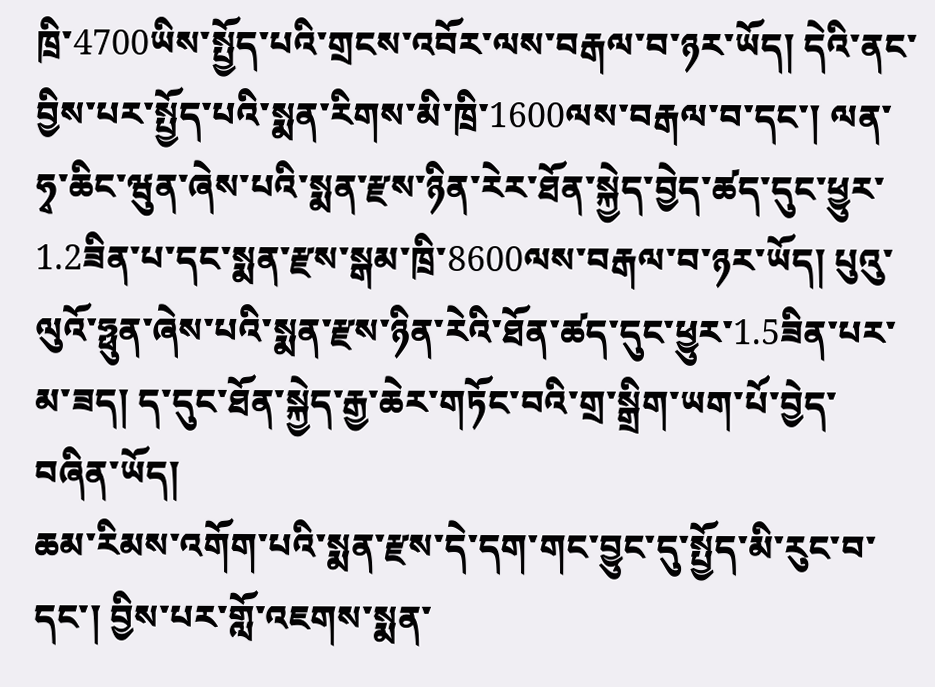ཁྲི་4700ཡིས་སྤྱོད་པའི་གྲངས་འབོར་ལས་བརྒལ་བ་ཉར་ཡོད། དེའི་ནང་བྱིས་པར་སྤྱོད་པའི་སྨན་རིགས་མི་ཁྲི་1600ལས་བརྒལ་བ་དང་། ལན་ཧྭ་ཆིང་ཝུན་ཞེས་པའི་སྨན་རྫས་ཉིན་རེར་ཐོན་སྐྱེད་བྱེད་ཚད་དུང་ཕྱུར་1.2ཟིན་པ་དང་སྨན་རྫས་སྒམ་ཁྲི་8600ལས་བརྒལ་བ་ཉར་ཡོད། པུའུ་ལུའོ་ཧྥུན་ཞེས་པའི་སྨན་རྫས་ཉིན་རེའི་ཐོན་ཚད་དུང་ཕྱུར་1.5ཟིན་པར་མ་ཟད། ད་དུང་ཐོན་སྐྱེད་རྒྱ་ཆེར་གཏོང་བའི་གྲ་སྒྲིག་ཡག་པོ་བྱེད་བཞིན་ཡོད།
ཆམ་རིམས་འགོག་པའི་སྨན་རྫས་དེ་དག་གང་བྱུང་དུ་སྤྱོད་མི་རུང་བ་དང་། བྱིས་པར་གློ་འཇགས་སྨན་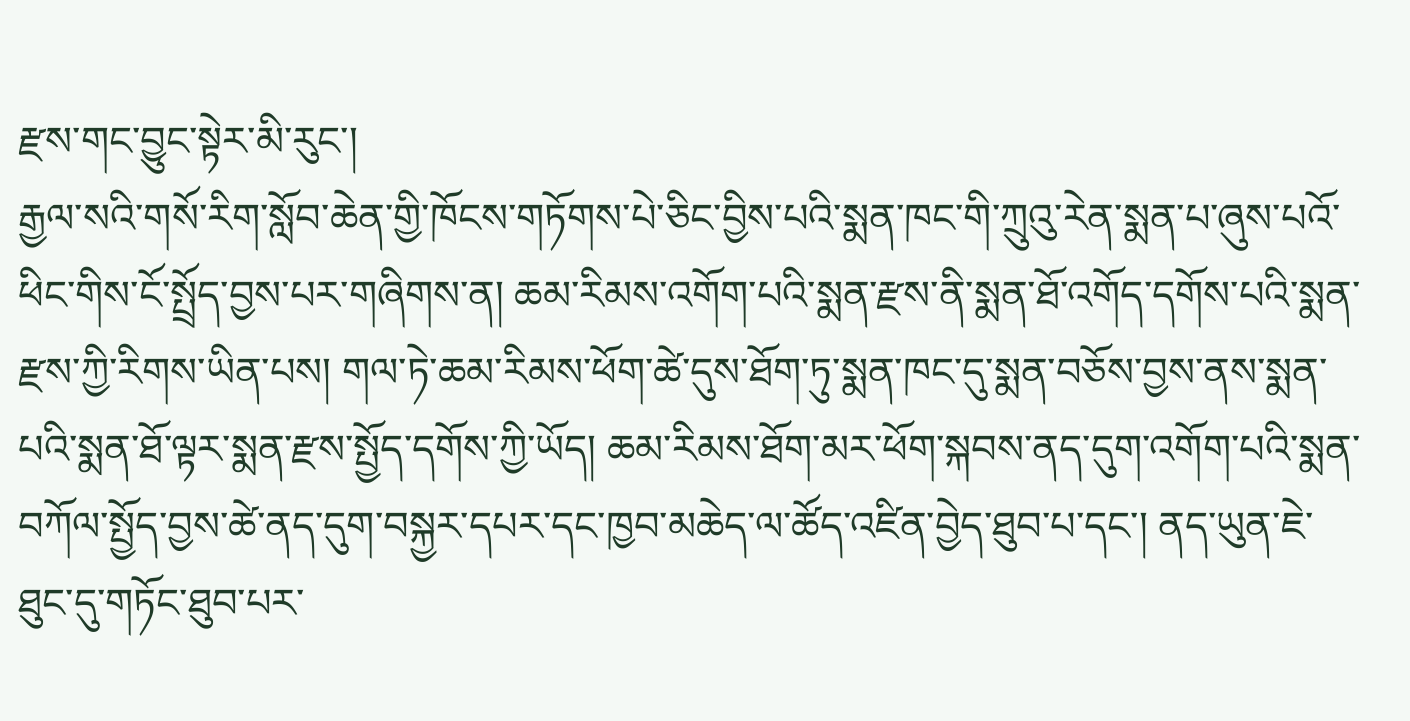རྫས་གང་བྱུང་སྟེར་མི་རུང་།
རྒྱལ་སའི་གསོ་རིག་སློབ་ཆེན་གྱི་ཁོངས་གཏོགས་པེ་ཅིང་བྱིས་པའི་སྨན་ཁང་གི་ཀྲུའུ་རེན་སྨན་པ་ཞུས་པའོ་ཕིང་གིས་ངོ་སྤྲོད་བྱས་པར་གཞིགས་ན། ཆམ་རིམས་འགོག་པའི་སྨན་རྫས་ནི་སྨན་ཐོ་འགོད་དགོས་པའི་སྨན་རྫས་ཀྱི་རིགས་ཡིན་པས། གལ་ཏེ་ཆམ་རིམས་ཕོག་ཚེ་དུས་ཐོག་ཏུ་སྨན་ཁང་དུ་སྨན་བཅོས་བྱས་ནས་སྨན་པའི་སྨན་ཐོ་ལྟར་སྨན་རྫས་སྤྱོད་དགོས་ཀྱི་ཡོད། ཆམ་རིམས་ཐོག་མར་ཕོག་སྐབས་ནད་དུག་འགོག་པའི་སྨན་བཀོལ་སྤྱོད་བྱས་ཚེ་ནད་དུག་བསྐྱར་དཔར་དང་ཁྱབ་མཆེད་ལ་ཚོད་འཛིན་བྱེད་ཐུབ་པ་དང་། ནད་ཡུན་ཇེ་ཐུང་དུ་གཏོང་ཐུབ་པར་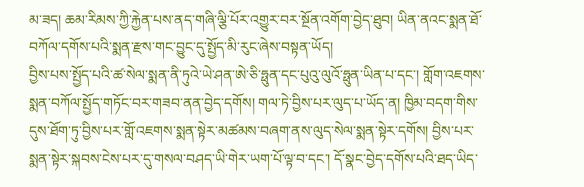མ་ཟད། ཆམ་རིམས་ཀྱི་རྐྱེན་པས་ནད་གཞི་ལྕི་པོར་འགྱུར་བར་སྔོན་འགོག་བྱེད་ཐུབ། ཡིན་ནའང་སྨན་ཐོ་བཀོལ་དགོས་པའི་སྨན་རྫས་གང་བྱུང་དུ་སྤྱོད་མི་རུང་ཞེས་བསྟན་ཡོད།
བྱིས་པས་སྤྱོད་པའི་ཚ་སེལ་སྨན་ནི་ཏུའེ་ཡེ་ཤན་ཨེ་ཅི་ཧྥུན་དང་པུའུ་ལུའོ་ཧྥུན་ཡིན་པ་དང་། གློག་འཇགས་སྨན་བཀོལ་སྤྱོད་གཏོང་བར་གཟབ་ནན་བྱེད་དགོས། གལ་ཏེ་བྱིས་པར་ལུད་པ་ཡོད་ན། ཁྱིམ་བདག་གིས་དུས་ཐོག་ཏུ་བྱིས་པར་གློ་འཇགས་སྨན་སྟེར་མཚམས་བཞག་ནས་ལུད་སེལ་སྨན་སྟེར་དགོས། བྱིས་པར་སྨན་སྟེར་སྐབས་ངེས་པར་དུ་གསལ་བཤད་ཡི་གེར་ཡག་པོ་ལྟ་བ་དང་། དོ་སྣང་བྱེད་དགོས་པའི་ཐད་ཡིད་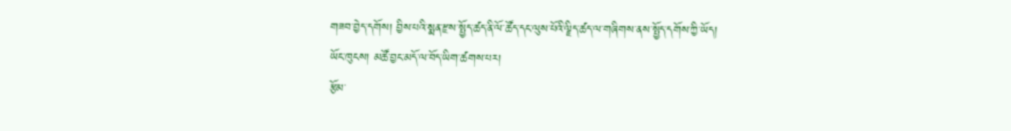གཟབ་བྱེད་དགོས། བྱིས་པའི་སྨན་རྫས་སྤྱོད་ཚད་ནི་ལོ་ཚོད་དང་ལུས་པོའི་ལྗིད་ཚད་ལ་གཞིགས་ནས་སྤྱོད་དགོས་ཀྱི་ཡོད།
ཡོང་ཁུངས། མཚོ་བྱང་མདོ་ལ་བོད་ཡིག་ཚགས་པར།
རྩོམ་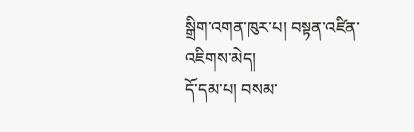སྒྲིག་འགན་ཁུར་པ། བསྟན་འཛིན་འཇིགས་མེད།
དོ་དམ་པ། བསམ་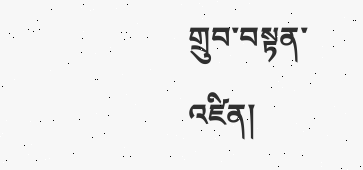གྲུབ་བསྟན་འཛིན།